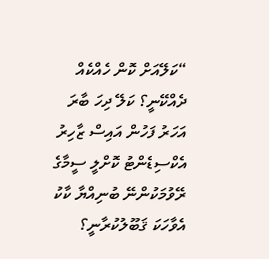“ކަލޭއަށް ކޮން ހެއްކެއް ދެއްކޭނީ؟ ކަލޭ ދިހަ ބާރަ އަހަރު ފަހުން އައިސް ޒާހިރު އެކްސިޑެންޓު ކޮށްލީ ސީމާގެ ރޭވުމަކުންނޭ ބުނިއްޔާ ކާކު އެވާހަކަ ޤަބޫލުކުރާނީ؟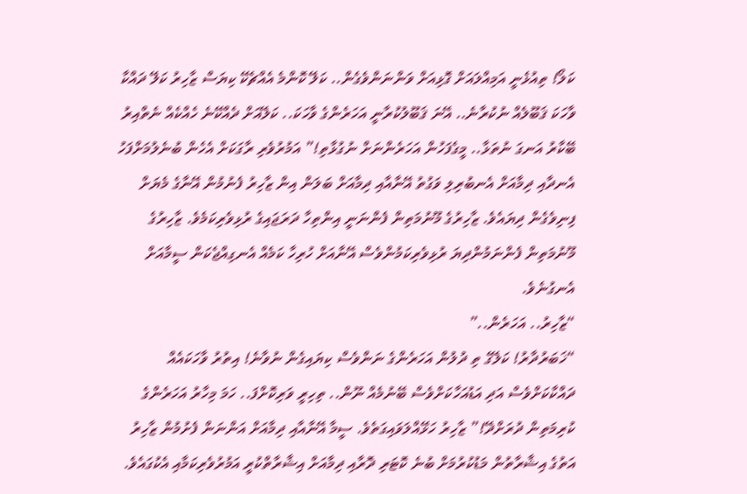ކަލޯ! ތިއުޅެނީ އަމިއްލައަށް ގޮޅިއަށް ވަންނަންވެގެން.. ކަލޭ ކޮންމެ އެއްޗެކޭ ކިޔަސް ޒާހިރު ކަލޭ ދައްކާ ވާހަކަ ޤަބޫލެއް ނުކުރާނެ.. އޭނަ ޤަބޫލުކުރާނީ އަހަރެންގެ ވާހަކަ.. ކަލޭއަށް ދެއްކޭނެ ހެއްކެއް ނެތްއިރު ބޭކާރު އަނގަ ނުތަޅާ.. މީގެފަހުން އަހަރެންނަށް ނުގުޅާތި!” އަމުރުވެރި ރާގަކަށް އެހެން ބުނެލުމަށްފަހު އެނދާއި ދިމާއަށް އެނބުރިލި ވަގުތު އޭނާއާއި ދިމާއަށް ބަލަން އިން ޒާހިރު ފެނުމުން އޭނާގެ މެޔަށް ފިނިވެގެން ދިޔައެވެ. ޒާހިރުގެ މޫނުމަތިން ފެންނަނީ އިންތިހާ ދަރަޖައިގެ ރުޅިވެރިކަމެވެ. ޒާހިރުގެ މޫނުމަތިން ފެންނަމުންދިޔަ ރުޅިވެރިކަމުންވެސް އޭނާއަށް ހުރިހާ ކަމެއް އެނގިއްޖެކަން ސީމާއަށް އެނގުނެވެ.
“ޒާހިރު.. އަހަރެން..”
“ޚަބަރުދާރު! ކަލޭގެ ތި ދުލުން އަހަރެންގެ ނަންވެސް ކިޔައިގެން ނުވާނެ! އިތުރު ވާހަކައެއް ދައްކާކަށްވެސް އަދި އަޑުއަހާކަށްވެސް ބޭނުމެއް ނޫން.. ތިހިރީ ވަރިކޮށްފަ.. ހަމަ މިހާރު އަހަރެންގެ ކުރިމަތިން ދުރަށްދޭ!” ޒާހިރު ހަޅޭއްލަވައިގަތެވެ. ސީމާ އޭނާއާއި ދިމާއަށް އަންނަން ފެށުމުން ޒާހިރު އަތުގެ އިޝާރާތުން މަޑުކުރުމަށް ބުނެ ކޮޓަރި ދޮރާއި ދިމާއަށް އިޝާރާތްކުރީ އަމުރުވެރިކަމާއި އެކުގައެވެ.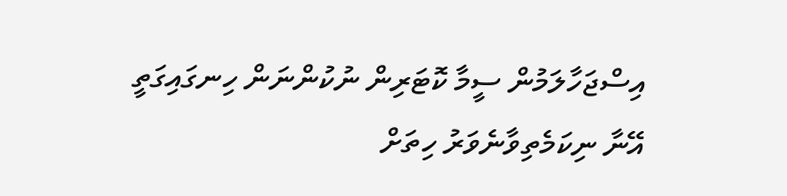އިސްޖަހާލަމުން ސީމާ ކޮޓަރިން ނުކުންނަން ހިނގައިގަތީ އޭނާ ނިކަމެތިވާނެވަރު ހިތަށް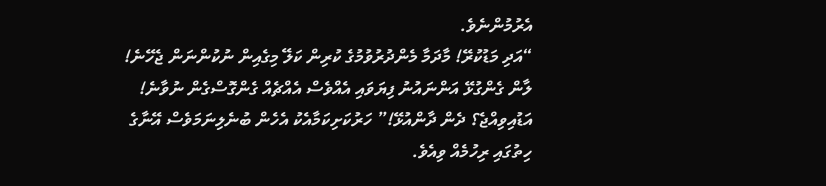އެރުމުންނެވެ.
“އަދި މަޑުކުރޭ! މާދަމާ މެންދުރުވުމުގެ ކުރިން ކަލޭ މިގެއިން ނުކުންނަން ޖެހޭނެ! ލާން ގެންގުޅޭ އަންނައުނު ފިޔަވައި އެއްވެސް އެއްޗެއް ގެންގޮސްގެން ނުވާނެ! އަޑުއިވިއްޖެ؟ ދެން ދާންއުޅޭ!” ހަރުކަށިކަމާއެކު އެހެން ބުނެލިނަމަވެސް އޭނާގެ ހިތުގައި ރިހުމެއް ވިއެވެ.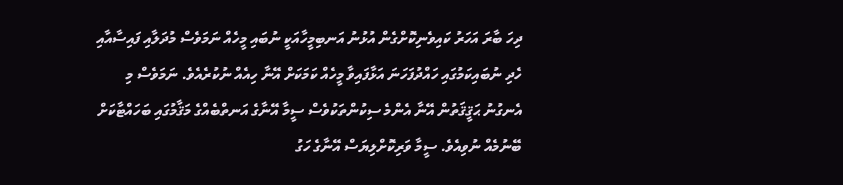ދިހަ ބާރަ އަހަރު ކައިވެނިކޮށްގެން އުޅުނު އަނބިމީހާއަކީ ނުބައި މީހެއް ނަމަވެސް މުދަލާއި ފައިސާއާއި ހެދި ނުބައިކަމުގައި ހައްދުފަހަނަ އަޅާފައިވާ މީހެއް ކަމަކަށް އޭނާ ހިއެއް ނުކުރެއެވެ. ނަމަވެސް މި އެނގުނު ޙަޤީޤަތުން އޭނާ އެންމެ ސިކުންތަކުވެސް ސީމާ އޭނާގެ އަނތްބެއްގެ މަޤާމުގައި ބަހައްޓާކަށް ބޭނުމެއް ނުވިއެވެ. ސީމާ ވަރިކޮށްލިޔަސް އޭނާގެ ހަގު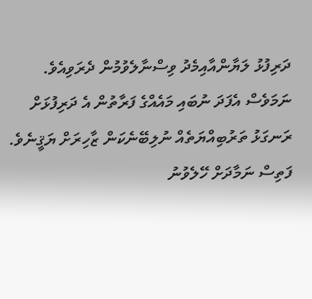ދަރިފުޅު ލަޔާންއާއިމެދު ވިސްނާލެވުމުން ދެރަވިއެވެ. ނަމަވެސް އެފަދަ ނުބައި މައެއްގެ ފަރާތުން އެ ދަރިފުޅަށް ރަނގަޅު ތަރުބިއްޔަތެއް ނުލިބޭނެކަން ޒާހިރަށް ޔަޤީނެވެ.
ފަތިސް ނަމާދަށް ހޭލެވުނު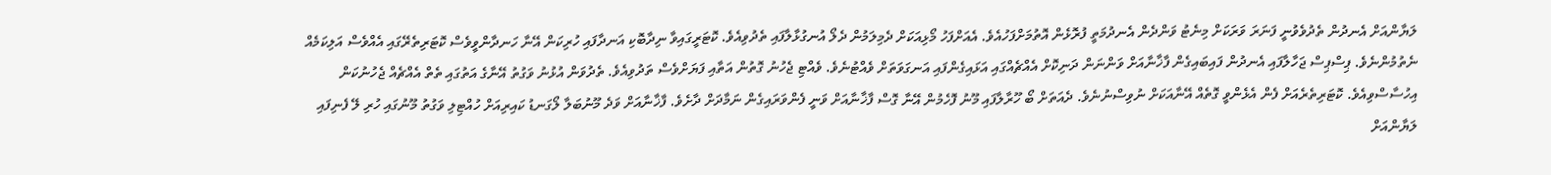ލަޔާންއަށް އެނދުން ތެދުވެވުނީ ފަނަރަ ވަރަކަށް މިނެޓު ވަންދެން އެނދުމަތީ ފުރޮޅެން އޮތުމަށްފަހުއެވެ. އެއަށްފަހު މޯޅިއަކަށް ދެމިލަމުން ދެލޯ އުނގުޅާލާފައި ތެދުވިއެވެ. ކޮޓަރީގައިވާ ނިދާބޮކި އަނދާފައި ހުރިކަން އޭނާ ހަނދާންވީވެސް ކޮޓަރިތެރޭގައި އެއްވެސް އަލިކަމެއް ނެތުމުންނެވެ. ޕިސްޕިސް ޖަހާލާފައި އެނދުން ފައިބައިގެން ފާޚާނާއަށް ވަންނަން ދަނިކޮށް އެއްޗެއްގައި އަޅައިގެންފައި އަނގަވަތަށް ވެއްޓުނެވެ. ވެއްޓި ޖެހުނު ގޮތުން އަތާއި ފަޔަށްވެސް ތަދުވިއެވެ. ތެދުވަން އުޅުނު ވަގުތު އޭނާގެ އަތުގައި ތެތް އެއްޗެއް ޖެހުނުކަން އިހުސާސްވިއެވެ. ކޮޓަރިތެރެއަށް ފެން އެޅެންވީ ގޮތެއް އޭނާއަކަށް ނުވިސްނުނެވެ. ދެއަތަށް ބޯ ހޫރާލާފައި މޫނު ފޮހެމުން އޭނާ ގޮސް ފާޚާނާއަށް ވަނީ ފެންވަރައިގެން ނަމާދަށް ދާށެވެ. ފާޚާނާއަށް ވަދެ މޫނުބަލާ ލޯގަނޑު ކައިރިއަށް ހުއްޓިލި ވަގުތު މޫނުގައި ހުރި ލޭ ފެނިފައި ލަޔާންއަށް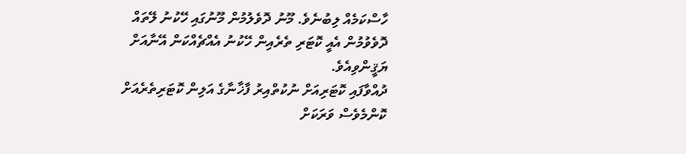ހާސްކަމެއް ލިބުނެވެ. މޫނު ދޮވެލުމުން މޫނުގައި ހޭކުނު ލޭތައް ދޮވެވުމުން އެއީ ކޮޓަރި ތެރެއިން ހޭކުނު އެއްޗެއްކަން އޭނާއަށް ޔަޤީންވިއެވެ.
ދުއްވާފައި ކޮޓަރިއަށް ނުކުތްއިރު ފާޚާނާގެ އަލިން ކޮޓަރިތެރެއަށް ކޮންމެވެސް ވަރަކަށް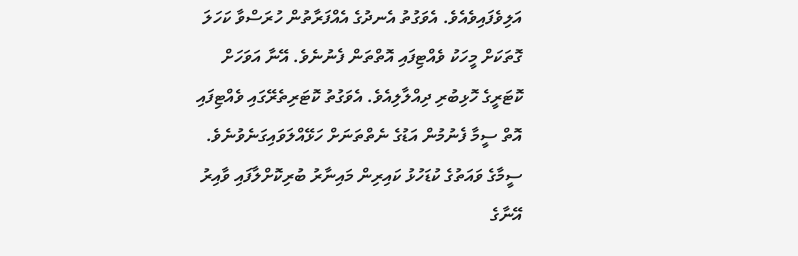އަލިވެފައިވެއެވެ. އެވަގުތު އެނދުގެ އެއްފަރާތުން ހުރަސްވާ ކަހަލަ ގޮތަކަށް މީހަކު ވެއްޓިފައި އޮތްތަން ފެނުނެވެ. އޭނާ އަވަހަށް ކޮޓަރީގެ ހޮޅިބުރި ދިއްލާލިއެވެ. އެވަގުތު ކޮޓަރިތެރޭގައި ވެއްޓިފައި އޮތް ސީމާ ފެނުމުން އަޑުގެ ނެތްތަނަށް ހަޅޭއްލަވައިގަނެވުނެވެ. ސީމާގެ ވައަތުގެ ކުޑަހުޅު ކައިރިން މައިނާރު ބުރިކޮށްލާފައި ވާއިރު އޭނާގެ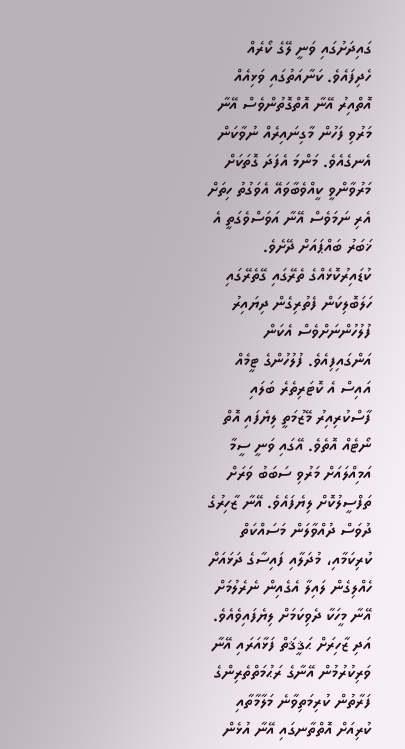ގައިދަށުގައި ވަނީ ލޭގެ ކޯރެއް ހެދިފައެވެ. ކަނާއަތުގައި ވަޅިއެއް އޮތްއިރު އޭނާ އޮތްގޮތުންވެސް އޭނާ މަރުވި ފަހުން މާގިނައިރެއް ނުވާކަން އެނގެއެވެ. މަންމަ އެފަދަ ގޮތަކަށް މަރުވާންވީ ކީއްވެބާވައޭ އެވަގުތު ހިތަށް އެރި ނަމަވެސް އޭނާ އަވަސްވެގަތީ އެ ޚަބަރު ބައްޕައަށް ދޭށެވެ.
ކުޑައިރުކޮޅެއްގެ ތެރޭގައި ގޭތެރޭގައި ހަލަބޮލިކަން ފެތުރިގެން ދިޔައިރު ފުލުހުންނަށްވެސް އެކަން އަންގައިފިއެވެ. ފުލުހުންގެ ޓީމެއް އައިސް އެ ކޮޓަރިތެރެ ބަލައި ފާސްކުރިއިރު މޭޒުމަތީ ލިޔެފައި އޮތް ނޯޓެއް އޮތެވެ. އޭގައި ވަނީ ސީމާ އަމިއްލައަށް މަރުވި ސަބަބު ވަރަށް ތަފްސީލުކޮށް ލިޔެފައެވެ. އޭނާ ޒާހިރުގެ ދުވަސް ދުއްވާލަން މަސައްކަތް ކުރިކަމާއި، މުދަލާއި ފައިސާގެ ދަޅައަށް ހެއްލިގެން ލައިލާ އެގެއިން ނެރެލުމަށް އޭނާ މީހަކާ ދެވިކަމަށް ލިޔެފައިވެއެވެ. އަދި ޒާހިރަށް ޙަޤީޤަތް ފަޅާއަރައި އޭނާ ވަރިކުރުމުން އޭނާގެ ރަޙުމަތްތެރިންގެ ފަރާތުން ކުރިމަތިވާނެ މަލާމާތާއި ކުރިއަށް އޮތްތާނގައި އޭނާ އުޅެން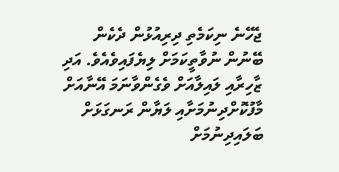ޖެހޭނެ ނިކަމެތި ދިރިއުޅުން ދެކެން ބޭނުން ނުވާތީކަމަށް ލިޔެފައިވެއެވެ. އަދި ޒާހިރާއި ލައިލާއަށް ވެގެންވާނަމަ އޭނާއަށް މާފުކޮށްދިނުމަށާއި ލަޔާން ރަނގަޅަށް ބަލައިދިނުމަށް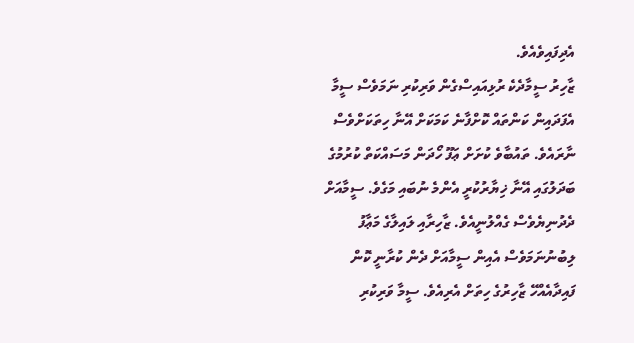އެދިފައިވެއެވެ.
ޒާހިރު ސީމާދެކެ ރުޅިއައިސްގެން ވަރިކުރި ނަމަވެސް ސީމާ އެފަދައިން ކަންތައް ކޮށްފާނެ ކަމަކަށް އޭނާ ހިތަކަށްވެސް ނާރައެވެ. ތައުބާވެ ކުށަށް ޢަފޫ ހޯދަން މަސައްކަތް ކުރުމުގެ ބަދަލުގައި އޭނާ ޚިޔާރުކުރީ އެންމެ ނުބައި މަގެވެ. ސީމާއަށް ދެދުނިޔެވެސް ގެއްލުނީއެވެ. ޒާހިރާއި ލައިލާގެ މަޢާފު ލިބުނުނަމަވެސް އެއިން ސީމާއަށް ދެން ކުރާނީ ކޮން ފައިދާއެއްހޭ ޒާހިރުގެ ހިތަށް އެރިއެވެ. ސީމާ ވަރިކުރި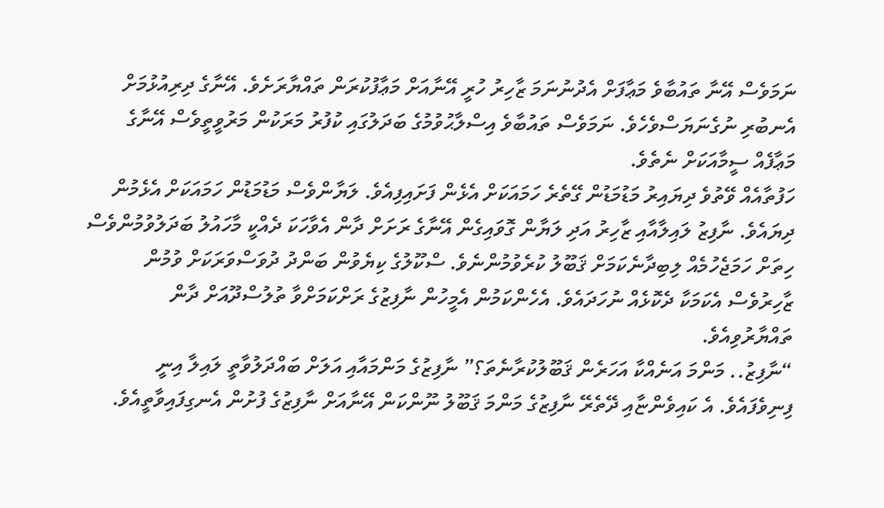ނަމަވެސް އޭނާ ތައުބާވެ މަޢާފަށް އެދުނުނަމަ ޒާހިރު ހުރީ އޭނާއަށް މަޢާފުކުރަން ތައްޔާރަށެވެ. އޭނާގެ ދިރިއުޅުމަށް އެނބުރި ނުގެނަޔަސްވެހެވެ. ނަމަވެސް ތައުބާވެ އިސްލާޙުވުމުގެ ބަދަލުގައި ކުފުރު މަރަކުން މަރުވީތީވެސް އޭނާގެ މަޢާފެއް ސީމާއަކަށް ނެތެވެ.
ހަފުތާއެއް ވޭތުވެ ދިޔައިރު މަޑުމަޑުން ގޭތެރެ ހަމައަކަށް އެޅެން ފަށައިފިއެވެ. ލަޔާންވެސް މަޑުމަޑުން ހަމައަކަށް އެޅެމުން ދިޔައެވެ. ނާފިޒު ލައިލާއާއި ޒާހިރު އަދި ލަޔާން ގޮވައިގެން އޭނާގެ ރަށަށް ދާން އެވާހަކަ ދެއްކީ މާހައުލު ބަދަލުވުމުންވެސް ހިތަށް ހަމަޖެހުމެއް ލިބިދާނެކަމަށް ޤަބޫލު ކުރެވުމުންނެވެ. ސްކޫލުގެ ކިޔެވުން ބަންދު ދުވަސްވަރަކަށް ވުމުން ޒާހިރުވެސް އެކަމަކާ ދެކޮޅެއް ނުހަދައެވެ. އެހެންކަމުން އެމީހުން ނާފިޒުގެ ރަށްކަމަށްވާ ތުލުސްދޫއަށް ދާން ތައްޔާރުވިއެވެ.
“ނާފިޒު.. މަންމަ އަނެއްކާ އަހަރެން ޤަބޫލުކުރާނެތަ؟” ނާފިޒުގެ މަންމައާއި އަލަށް ބައްދަލުވާތީ ލައިލާ އިނީ ފިނިވެފައެވެ. އެ ކައިވެންޏާއި ދޭތެރޭ ނާފިޒުގެ މަންމަ ޤަބޫލު ނޫންކަން އޭނާއަށް ނާފިޒުގެ ފުށުން އެނގިފައިވާތީއެވެ.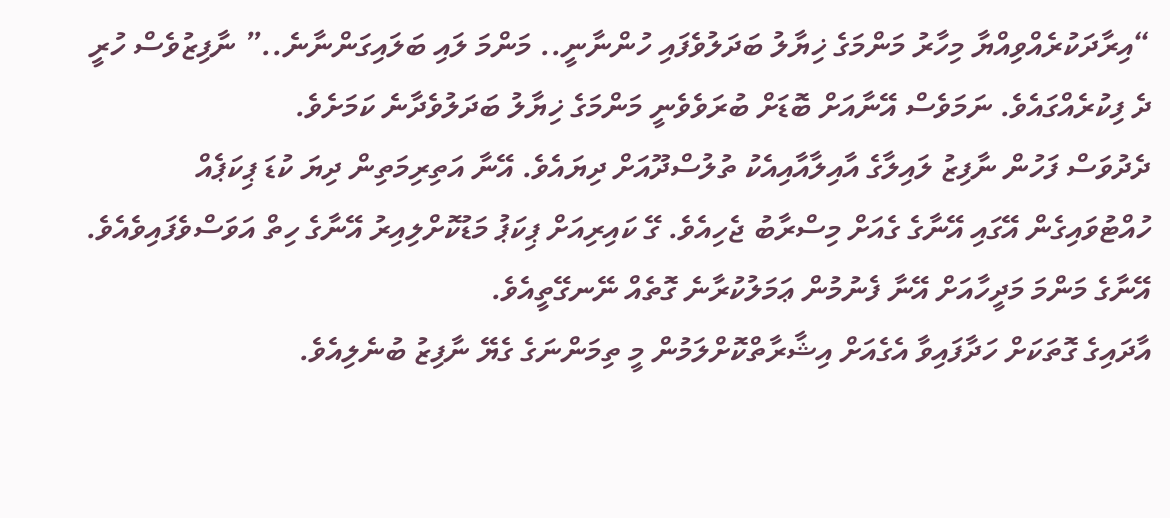“އިރާދަކުރެއްވިއްޔާ މިހާރު މަންމަގެ ޚިޔާލު ބަދަލުވެފައި ހުންނާނީ.. މަންމަ ލައި ބަލައިގަންނާނެ..” ނާފިޒުވެސް ހުރީ ދެ ފިކުރެއްގައެވެ. ނަމަވެސް އޭނާއަށް ބޮޑަށް ބުރަވެވެނީ މަންމަގެ ޚިޔާލު ބަދަލުވެދާނެ ކަމަށެވެ.
ދެދުވަސް ފަހުން ނާފިޒު ލައިލާގެ އާއިލާއާއިއެކު ތުލުސްދޫއަށް ދިޔައެވެ. އޭނާ އަތިރިމަތިން ދިޔަ ކުޑަ ޕިކަޕެއް ހުއްޓުވައިގެން އޭގައި އޭނާގެ ގެއަށް މިސްރާބު ޖެހިއެވެ. ގޭ ކައިރިއަށް ޕިކަޕު މަޑުކޮށްލިއިރު އޭނާގެ ހިތް އަވަސްވެފައިވެއެވެ. އޭނާގެ މަންމަ މަދީހާއަށް އޭނާ ފެނުމުން ޢަމަލުކުރާނެ ގޮތެއް ނޭނގޭތީއެވެ.
އާދައިގެ ގޮތަކަށް ހަދާފައިވާ އެގެއަށް އިޝާރާތްކޮށްލަމުން މީ ތިމަންނަގެ ގެޔޭ ނާފިޒު ބުނެލިއެވެ.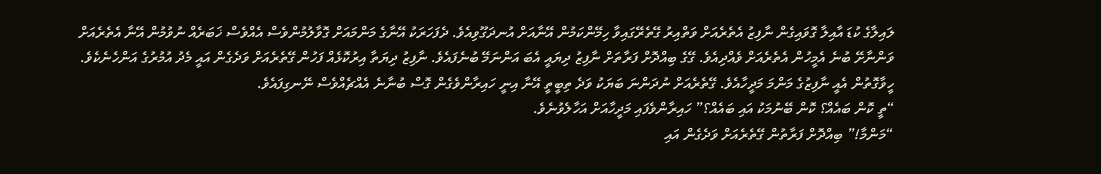ލައިލާގެ ކުޑަ އާއިލާ ގޮވައިގެން ނާފިޒު އެތެރެއަށް ވަތްއިރު ގޭތެރޭގައިވާ ހިމޭންކަމުން އޭނާއަށް އުނދަގޫވިއެވެ. ދެފަހަރަކު އޭނާގެ މަންމައަށް ގޮވާލުމުންވެސް އެއްވެސް ޚަބަރެއް ނުވުމުން އޭނާ އެތެރެއަށް ވަންނާށޭ ބުނެ އެމީހުން އެތެރެއަށް ވެއްދިއެވެ. ގޭގެ ބިއްދޮށް ފަރާތަށް ނާފިޒު ދިޔައީ އެބަ އަންނަމޭ ބުނެފައެވެ. ނާފިޒު ދިޔަތާ އިރުކޮޅެއް ފަހުން ގޭތެރެއަށް ވަދެގެން އައީ މެދު އުމުރުގެ އަންހެނެކެވެ. ހީވާގޮތުން އެއީ ނާފިޒުގެ މަންމަ މަދީހާއެވެ. ގޭތެރެއަށް ނުދަންނަ ބަޔަކު ވަދެ ތިބީތީ އޭނާ އިނީ ހައިރާންވެގެން ގޮސް ބުނާނެ އެއްޗެއްވެސް ނޭނގިފައެވެ.
“ތީ ކޮން ބައެއް؟ ކޮން ބޭނުމަކު އައި ބައެއް؟” ހައިރާންވެފައި މަދީހާއަށް އަހާލެވުނެވެ.
“މަންމާ!” ބިއްދޮށް ފަރާތުން ގޭތެރެއަށް ވަދެގެން އައި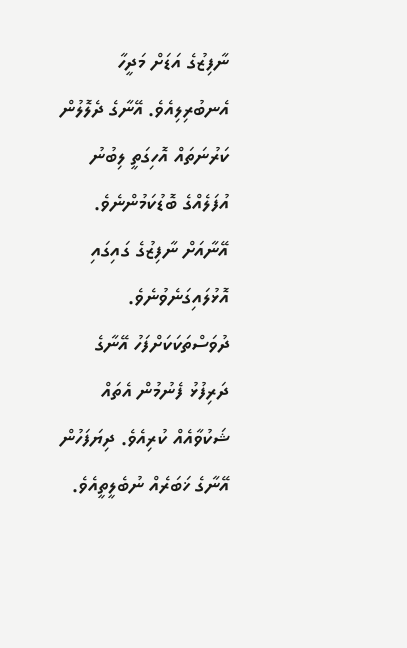ނާފިޒުގެ އަޑަށް މަދީހާ އެނބުރިލިއެވެ. އޭނާގެ ދެލޮލުން ކަރުނަތައް އޮހިގަތީ ލިބުނު އުފަލެއްގެ ބޮޑުކަމުންނެވެ. އޭނާއަށް ނާފިޒުގެ ގައިގައި އޮޅުލައިގަނެވުނެވެ. ދުވަސްތަކަކަށްފަހު އޭނާގެ ދަރިފުޅު ފެނުމުން އެތައް ޝަކުވާއެއް ކުރިއެވެ. ދިޔަފަހުން އޭނާގެ ޚަބަރެއް ނުބެލީތީއެވެ.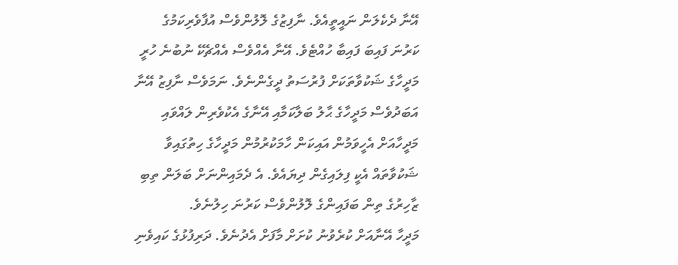އޭނާ ދެކެލަން ނައީތީއެވެ. ނާފިޒުގެ ލޮލުންވެސް އުފާވެރިކަމުގެ ކަރުނަ ފައިބަ ފައިބާ ހުއްޓެވެ. އޭނާ އެއްވެސް އެއްޗެކޭ ނުބުނެ ހުރީ މަދީހާގެ ޝަކުވާތަކަށް ފުރުސަތު ދީގެންނެވެ. ނަމަވެސް ނާފިޒު އޭނާ އަބަދުވެސް މަދީހާގެ ޙާލު ބަލާކަމާއި އޭނާގެ އެކުވެރިން ލައްވައި މަދީހާއަށް އެހީވަމުން އައިކަން ހާމަކުރުމުން މަދީހާގެ ހިތުގައިވާ ޝަކުވާތައް އެކީ ފިލައިގެން ދިޔައެވެ. އެ ދެމައިންނަށް ބަލަން ތިބި ޒާހިރުގެ ތިން ބަފައިންގެ ލޮލުންވެސް ކަރުނަ ހިލުނެވެ.
މަދީހާ އޭނާއަށް ކުރެވުނު ކުށަށް މާފަށް އެދުނެވެ. ދަރިފުޅުގެ ކައިވެނި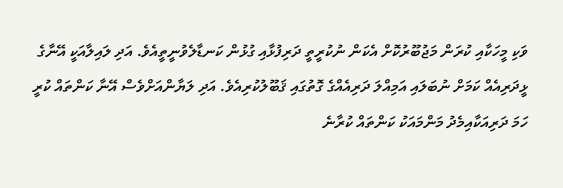ވަކި މީހަކާއި ކުރަން މަޖުބޫރުކޮށް އެކަން ނުކުރީތީ ދަރިފުޅާއި ގުޅުން ކަނޑާލެވުނީތީއެވެ. އަދި ލައިލާއަކީ އޭނާގެ ޅީދަރިއެއް ކަމަށް ނުބަލައި އަމިއްލަ ދަރިއެއްގެ ގޮތުގައި ޤަބޫލުކުރިއެވެ. އަދި ލަޔާންއަށްވެސް އޭނާ ކަންތައް ކުރީ ހަމަ ދަރިއަކާއިމެދު މަންމައަކު ކަންތައް ކުރާނެ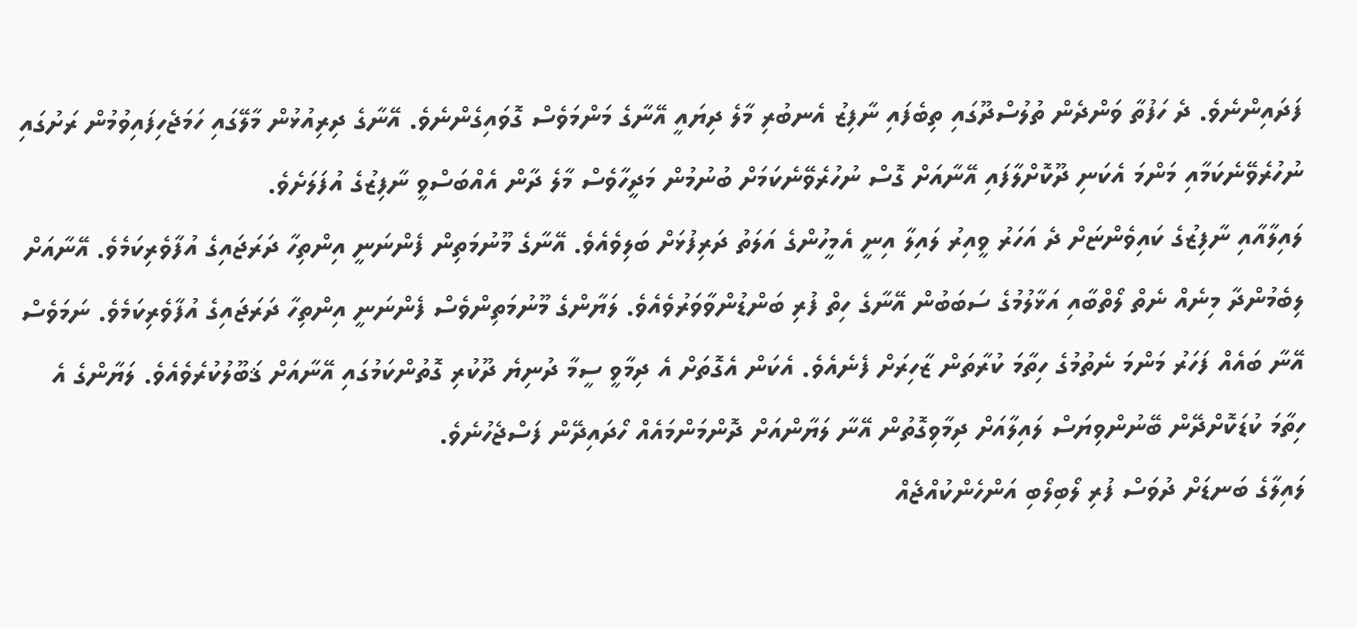ފަދައިންނެވެ. ދެ ހަފުތާ ވަންދެން ތުލުސްދޫގައި ތިބެފައި ނާފިޒު އެނބުރި މާލެ ދިޔައީ އޭނާގެ މަންމަވެސް ގޮވައިގެންނެވެ. އޭނާގެ ދިރިއުޅުން މާލޭގައި ހަމަޖެހިފައިވުމުން ރަށުގައި ނުހުރެވޭނެކަމާއި މަންމަ އެކަނި ދޫކޮށްލާފައި އޭނާއަށް ގޮސް ނުހުރެވޭނެކަމަށް ބުނުމުން މަދީހާވެސް މާލެ ދާން އެއްބަސްވީ ނާފިޒުގެ އުފަލަށެވެ.
ލައިލާއާއި ނާފިޒުގެ ކައިވެންޏަށް ދެ އަހަރު ވީއިރު ލައިލާ އިނީ އެމީހުންގެ އަލަތު ދަރިފުޅަށް ބަލިވެއެވެ. އޭނާގެ މޫނުމަތިން ފެންނަނީ އިންތިހާ ދަރަޖައިގެ އުފާވެރިކަމެވެ. އޭނާއަށް ލިބެމުންދާ މިނެއް ނެތް ލޯތްބާއި އަޅާލުމުގެ ސަބަބުން އޭނާގެ ހިތް ފުރި ބަންޑުންވާވަރުވެއެވެ. ލަޔާންގެ މޫނުމަތިންވެސް ފެންނަނީ އިންތިހާ ދަރަޖައިގެ އުފާވެރިކަމެވެ. ނަމަވެސް އޭނާ ބައެއް ފަހަރު މަންމަ ނެތުމުގެ ހިތާމަ ކުރާތަން ޒާހިރަށް ފެނެއެވެ. އެކަން އެގޮތަށް އެ ދިމާވީ ސީމާ ދުނިޔެ ދޫކުރި ގޮތުންކަމުގައި އޭނާއަށް ޤަބޫލުކުރެވެއެވެ. ލަޔާންގެ އެ ހިތާމަ ކުޑަކޮށްދޭން ބޭނުންވިޔަސް ލައިލާއަށް ދިމާވިގޮތުން އޭނާ ލަޔާންއަށް ދޮންމަންމައެއް ހޯދައިދޭން ފަސްޖެހުނެވެ.
ލައިލާގެ ބަނޑަށް ދުވަސް ފުރި ލޯބިލޯބި އަންހެންކުއްޖެއް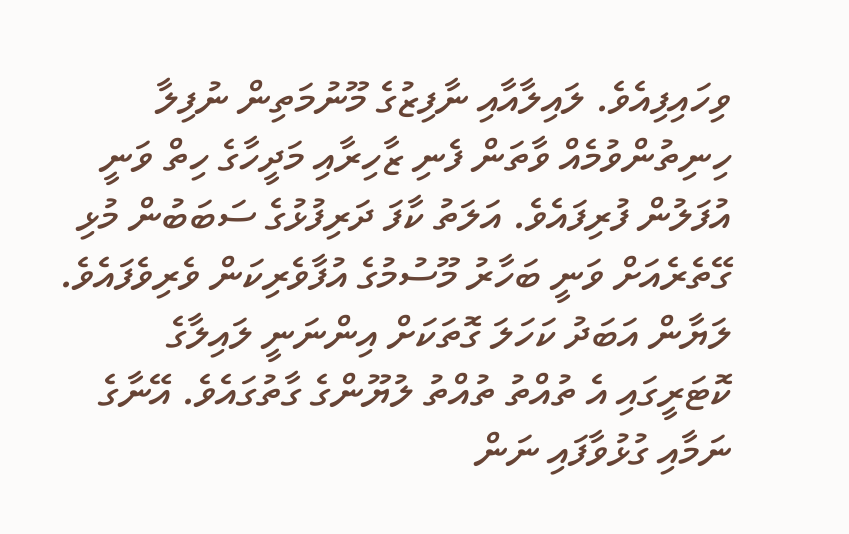ވިހައިފިއެވެ. ލައިލާއާއި ނާފިޒުގެ މޫނުމަތިން ނުފިލާ ހިނިތުންވުމެއް ވާތަން ފެނި ޒާހިރާއި މަދީހާގެ ހިތް ވަނީ އުފަލުން ފުރިފައެވެ. އަލަތު ކާފަ ދަރިފުޅުގެ ސަބަބުން މުޅި ގޭތެރެއަށް ވަނީ ބަހާރު މޫސުމުގެ އުފާވެރިކަން ވެރިވެފައެވެ. ލަޔާން އަބަދު ކަހަލަ ގޮތަކަށް އިންނަނީ ލައިލާގެ ކޮޓަރީގައި އެ ތުއްތު ތުއްތު ލުޔޫންގެ ގާތުގައެވެ. އޭނާގެ ނަމާއި ގުޅުވާފައި ނަން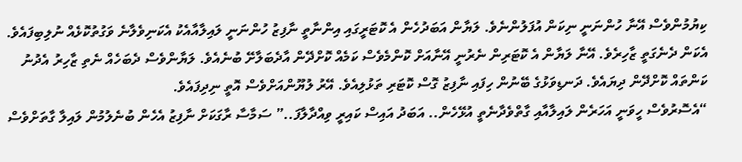ކިޔުމުންވެސް އޭނާ ހުންނަނީ ނިކަން އުފަލުންނެވެ. ލަޔާން އަބަދުހެން އެ ކޮޓަރީގައި އިންނާތީ ނާފިޒު ހުންނަނީ ލައިލާއާއެކު އެކަނިވެލާނެ ވަގުތުކޮޅެއް ނުލިބިފައެވެ. އެކަން ދެނެގަތީ ޒާހިރެވެ. އޭނާ ލަޔާން އެ ކޮޓަރިން ނެރުނީ އޭނާއަށް ކޮންމެވެސް ކަމެއް ކޮށްދޭން އާދެބަލާށޭ ބުނެއެވެ. ލަޔާންވެސް ދެބަހެއް ނެތި ޒާހިރު އެދުނު ކަންތައް ކޮށްދޭން ދިޔައެވެ. ދަނޑިވަޅުގެ ބޭނުން ހިފައި ނާފިޒު ގޮސް ކޮޓަރި ތަޅުލިއެވެ. އޭރު ލުޔޫންއަށްވެސް އޮތީ ނިދިފައެވެ.
“އެސޮރުވެސް ހީވަނީ އަހަރެން ލައިލާއާއި ގާތްވެދާނެތީ އުޅޭހެން.. އަބަދު އައިސް ކައިރީ ވިއްދާލާފަ..” ސަމާސާ ރާގަކަށް ނާފިޒު އެހެން ބުނެލުމުން ލައިލާ ގާތަށްވެސް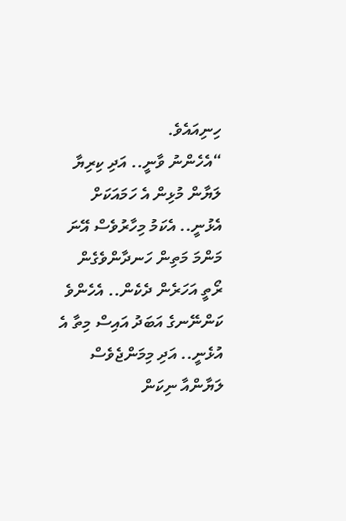ހިނިއައެވެ.
“އެހެންނު ވާނީ.. އަދި ކިރިޔާ ލަޔާން މުޅިން އެ ހަމައަކަށް އެޅުނީ.. އެކަމު މިހާރުވެސް އޭނަ މަންމަ މަތިން ހަނދާންވެގެން ރޯތީ އަހަރެން ދެކެން.. އެހެންވެ ކަންނޭނގެ އަބަދު އައިސް މިތާ އެ އުޅެނީ.. އަދި މިމަންޖެވެސް ލަޔާންއާ ނިކަން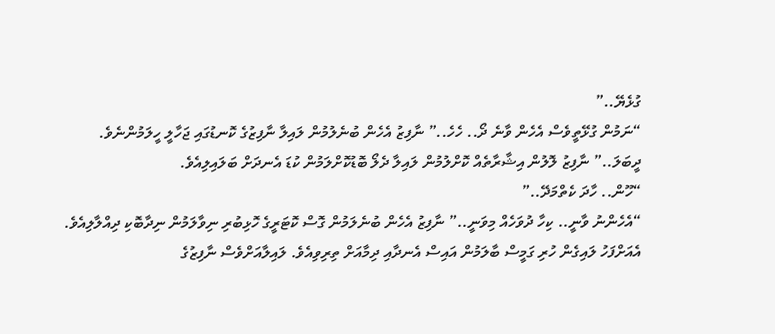ގުޅެޔޭ..”
“ނަމުން ގުޅޭތީވެސް އެހެން ވާނެ ދޯ.. ހެހެ..” ނާފިޒު އެހެން ބުނެލުމުން ލައިލާ ނާފިޒުގެ ކޮނޑުގައި ޖަހާލީ ހީލަމުންނެވެ.
ދީބަލަ..” ނާފިޒު ލޮލުން އިޝާރާތެއް ކޮށްލުމުން ލައިލާ ދެލޯ ބޮޑުކޮށްލަމުން ކުޑަ އެނދަށް ބަލައިލިއެވެ.
“ހޫން.. ހާދަ ކެތްމަދޭ..”
“އެހެންނު ވާނީ.. ކިހާ ދުވަހެއް މިވަނީ..” ނާފިޒު އެހެން ބުނެލަމުން ގޮސް ކޮޓަރީގެ ހޮޅިބުރި ނިވާލަމުން ނިދާބޮކި ދިއްލާލިއެވެ. އެއަށްފަހު ލައިގެން ހުރި ގަމީސް ބާލަމުން އައިސް އެނދާއި ދިމާއަށް ތިރިވިއެވެ. ލައިލާއަށްވެސް ނާފިޒުގެ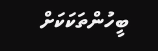ބީހުންތަކަކަށް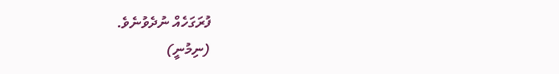ފުރަގަހެއް ނުދެވުނެވެ.
(ނިމުނީ)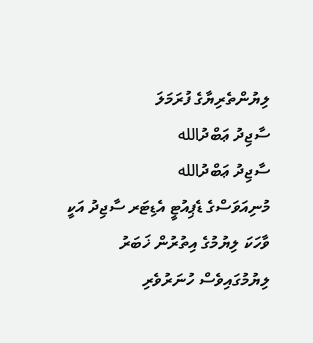ލިޔުންތެރިޔާގެ ފުރަމަލަ
ސާޖިދު ޢަބްދުالله
ސާޖިދު ޢަބްދުالله
މުނިއަވަސްގެ ޑެޕިއުޓީ އެޑިޓަރ ސާޖިދު އަކީ ވާހަކަ ލިޔުމުގެ އިތުރުން ޚަބަރު ލިޔުމުގައިވެސް ހުނަރުވެރި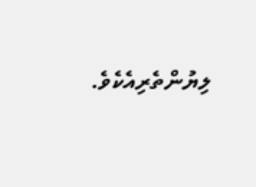ލިޔުންތެރިއެކެވެ.